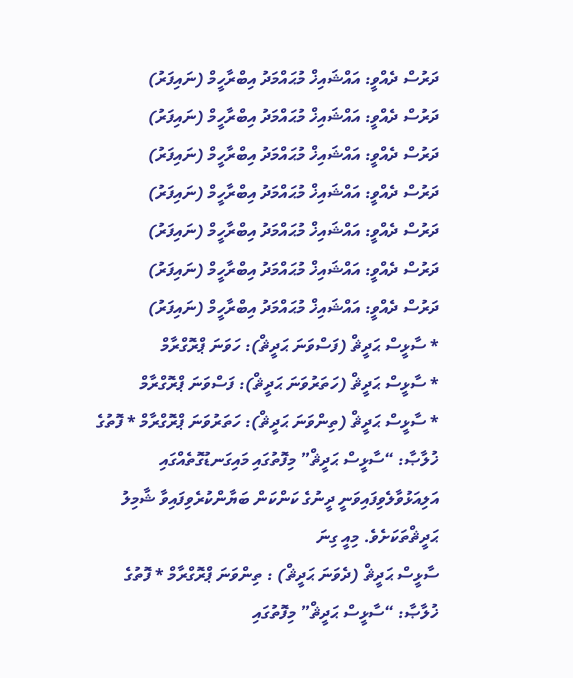ދަރުސް ދެއްވީ: އައްޝައިޚް މުޙައްމަދު އިބްރާހީމް (ނައިފަރު)
ދަރުސް ދެއްވީ: އައްޝައިޚް މުޙައްމަދު އިބްރާހީމް (ނައިފަރު)
ދަރުސް ދެއްވީ: އައްޝައިޚް މުޙައްމަދު އިބްރާހީމް (ނައިފަރު)
ދަރުސް ދެއްވީ: އައްޝައިޚް މުޙައްމަދު އިބްރާހީމް (ނައިފަރު)
ދަރުސް ދެއްވީ: އައްޝައިޚް މުޙައްމަދު އިބްރާހީމް (ނައިފަރު)
ދަރުސް ދެއްވީ: އައްޝައިޚް މުޙައްމަދު އިބްރާހީމް (ނައިފަރު)
ދަރުސް ދެއްވީ: އައްޝައިޚް މުޙައްމަދު އިބްރާހީމް (ނައިފަރު)
* ސާޅީސް ޙަދީޘް (ފަސްވަނަ ޙަދީޘް): ހަވަނަ ޕްރޮގްރާމް
* ސާޅީސް ޙަދީޘް (ހަތަރުވަނަ ޙަދީޘް): ފަސްވަނަ ޕްރޮގްރާމް
* ސާޅީސް ޙަދީޘް (ތިންވަނަ ޙަދީޘް): ހަތަރުވަނަ ޕްރޮގްރާމް * ފޮތުގެ ޚުލާޞާ: “ސާޅީސް ޙަދީޘް” މިފޮތުގައި މައިގަނޑުގޮތެއްގައި އަލިއަޅުވާލެވިފައިވަނީ ދީނުގެ ކަންކަން ބަޔާންކުރެވިފައިވާ ޝާމިލު ޙަދީޘްތަކަށެވެ. މިއީ ގިނަ
ސާޅީސް ޙަދީޘް (ދެވަނަ ޙަދީޘް) : ތިންވަނަ ޕްރޮގްރާމް * ފޮތުގެ ޚުލާޞާ: “ސާޅީސް ޙަދީޘް” މިފޮތުގައި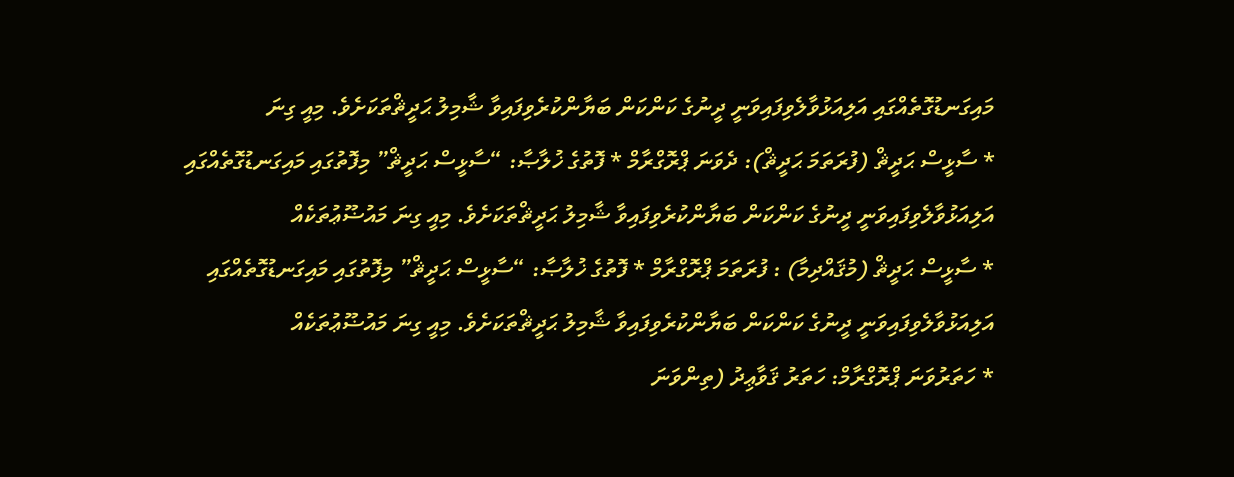މައިގަނޑުގޮތެއްގައި އަލިއަޅުވާލެވިފައިވަނީ ދީނުގެ ކަންކަން ބަޔާންކުރެވިފައިވާ ޝާމިލު ޙަދީޘްތަކަށެވެ. މިއީ ގިނަ
* ސާޅީސް ޙަދީޘް (ފުރަތަމަ ޙަދީޘް): ދެވަނަ ޕްރޮގްރާމް * ފޮތުގެ ޚުލާޞާ: “ސާޅީސް ޙަދީޘް” މިފޮތުގައި މައިގަނޑުގޮތެއްގައި އަލިއަޅުވާލެވިފައިވަނީ ދީނުގެ ކަންކަން ބަޔާންކުރެވިފައިވާ ޝާމިލު ޙަދީޘްތަކަށެވެ. މިއީ ގިނަ މައުޟޫޢުތަކެއް
* ސާޅީސް ޙަދީޘް (މުޤައްދިމާ) : ފުރަތަމަ ޕްރޮގްރާމް * ފޮތުގެ ޚުލާޞާ: “ސާޅީސް ޙަދީޘް” މިފޮތުގައި މައިގަނޑުގޮތެއްގައި އަލިއަޅުވާލެވިފައިވަނީ ދީނުގެ ކަންކަން ބަޔާންކުރެވިފައިވާ ޝާމިލު ޙަދީޘްތަކަށެވެ. މިއީ ގިނަ މައުޟޫޢުތަކެއް
* ހަތަރުވަނަ ޕްރޮގްރާމް: ހަތަރު ޤަވާޢިދު (ތިންވަނަ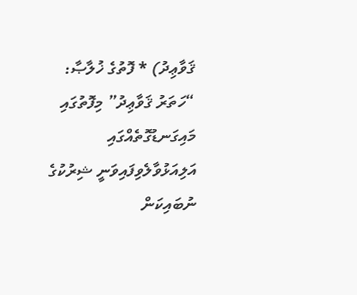ޤަވާޢިދު) * ފޮތުގެ ޚުލާޞާ: “ހަތަރު ޤަވާޢިދު” މިފޮތުގައި މައިގަނޑުގޮތެއްގައި އަލިއަޅުވާލެވިފައިވަނީ ޝިރުކުގެ ނުބައިކަން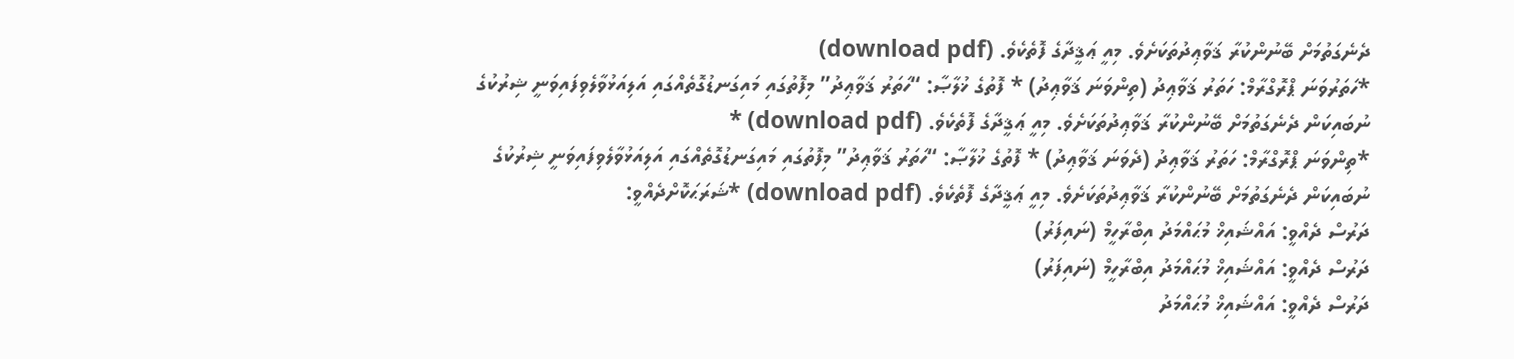ދެނެގަތުމަށް ބޭނުންކުރާ ޤަވާޢިދުތަކަށެވެ. މިއީ ޢަޤީދާގެ ފޮތެކެވެ. (download pdf)
*ހަތަރުވަނަ ޕްރޮގްރާމް: ހަތަރު ޤަވާޢިދު (ތިންވަނަ ޤަވާޢިދު) * ފޮތުގެ ޚުލާޞާ: “ހަތަރު ޤަވާޢިދު” މިފޮތުގައި މައިގަނޑުގޮތެއްގައި އަލިއަޅުވާލެވިފައިވަނީ ޝިރުކުގެ ނުބައިކަން ދެނެގަތުމަށް ބޭނުންކުރާ ޤަވާޢިދުތަކަށެވެ. މިއީ ޢަޤީދާގެ ފޮތެކެވެ. (download pdf) *
*ތިންވަނަ ޕްރޮގްރާމް: ހަތަރު ޤަވާޢިދު (ދެވަނަ ޤަވާޢިދު) * ފޮތުގެ ޚުލާޞާ: “ހަތަރު ޤަވާޢިދު” މިފޮތުގައި މައިގަނޑުގޮތެއްގައި އަލިއަޅުވާލެވިފައިވަނީ ޝިރުކުގެ ނުބައިކަން ދެނެގަތުމަށް ބޭނުންކުރާ ޤަވާޢިދުތަކަށެވެ. މިއީ ޢަޤީދާގެ ފޮތެކެވެ. (download pdf) *ޝަރަޙަކޮށްދެއްވީ:
ދަރުސް ދެއްވީ: އައްޝައިޚް މުޙައްމަދު އިބްރާހީމް (ނައިފަރު)
ދަރުސް ދެއްވީ: އައްޝައިޚް މުޙައްމަދު އިބްރާހީމް (ނައިފަރު)
ދަރުސް ދެއްވީ: އައްޝައިޚް މުޙައްމަދު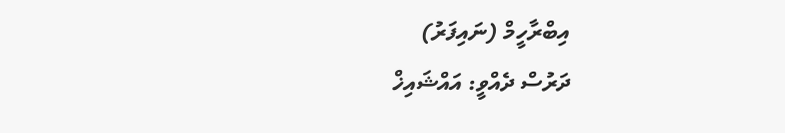އިބްރާހީމް (ނައިފަރު)
ދަރުސް ދެއްވީ: އައްޝައިޚް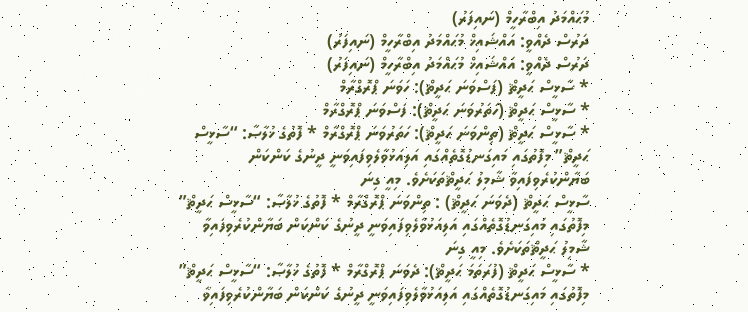މުޙައްމަދު އިބްރާހީމް (ނައިފަރު)
ދަރުސް ދެއްވީ: އައްޝައިޚް މުޙައްމަދު އިބްރާހީމް (ނައިފަރު)
ދަރުސް ދެއްވީ: އައްޝައިޚް މުޙައްމަދު އިބްރާހީމް (ނައިފަރު)
* ސާޅީސް ޙަދީޘް (ފަސްވަނަ ޙަދީޘް): ހަވަނަ ޕްރޮގްރާމް
* ސާޅީސް ޙަދީޘް (ހަތަރުވަނަ ޙަދީޘް): ފަސްވަނަ ޕްރޮގްރާމް
* ސާޅީސް ޙަދީޘް (ތިންވަނަ ޙަދީޘް): ހަތަރުވަނަ ޕްރޮގްރާމް * ފޮތުގެ ޚުލާޞާ: “ސާޅީސް ޙަދީޘް” މިފޮތުގައި މައިގަނޑުގޮތެއްގައި އަލިއަޅުވާލެވިފައިވަނީ ދީނުގެ ކަންކަން ބަޔާންކުރެވިފައިވާ ޝާމިލު ޙަދީޘްތަކަށެވެ. މިއީ ގިނަ
ސާޅީސް ޙަދީޘް (ދެވަނަ ޙަދީޘް) : ތިންވަނަ ޕްރޮގްރާމް * ފޮތުގެ ޚުލާޞާ: “ސާޅީސް ޙަދީޘް” މިފޮތުގައި މައިގަނޑުގޮތެއްގައި އަލިއަޅުވާލެވިފައިވަނީ ދީނުގެ ކަންކަން ބަޔާންކުރެވިފައިވާ ޝާމިލު ޙަދީޘްތަކަށެވެ. މިއީ ގިނަ
* ސާޅީސް ޙަދީޘް (ފުރަތަމަ ޙަދީޘް): ދެވަނަ ޕްރޮގްރާމް * ފޮތުގެ ޚުލާޞާ: “ސާޅީސް ޙަދީޘް” މިފޮތުގައި މައިގަނޑުގޮތެއްގައި އަލިއަޅުވާލެވިފައިވަނީ ދީނުގެ ކަންކަން ބަޔާންކުރެވިފައިވާ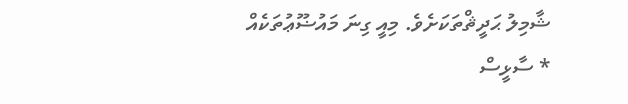ޝާމިލު ޙަދީޘްތަކަށެވެ. މިއީ ގިނަ މައުޟޫޢުތަކެއް
* ސާޅީސް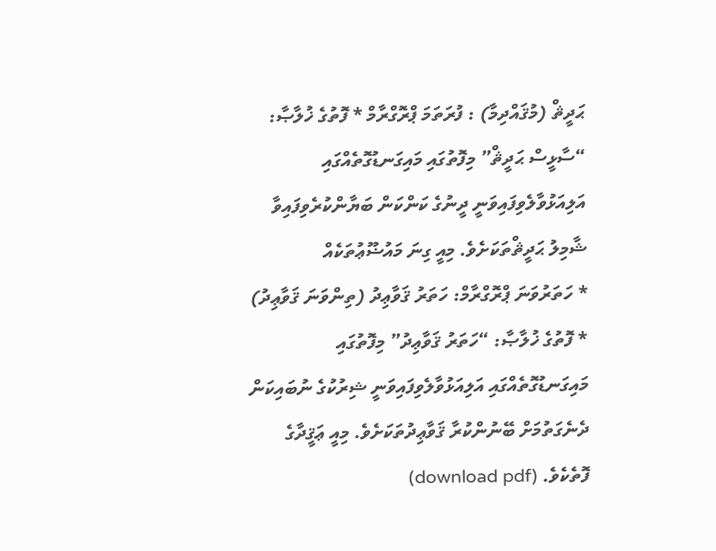ޙަދީޘް (މުޤައްދިމާ) : ފުރަތަމަ ޕްރޮގްރާމް * ފޮތުގެ ޚުލާޞާ: “ސާޅީސް ޙަދީޘް” މިފޮތުގައި މައިގަނޑުގޮތެއްގައި އަލިއަޅުވާލެވިފައިވަނީ ދީނުގެ ކަންކަން ބަޔާންކުރެވިފައިވާ ޝާމިލު ޙަދީޘްތަކަށެވެ. މިއީ ގިނަ މައުޟޫޢުތަކެއް
* ހަތަރުވަނަ ޕްރޮގްރާމް: ހަތަރު ޤަވާޢިދު (ތިންވަނަ ޤަވާޢިދު) * ފޮތުގެ ޚުލާޞާ: “ހަތަރު ޤަވާޢިދު” މިފޮތުގައި މައިގަނޑުގޮތެއްގައި އަލިއަޅުވާލެވިފައިވަނީ ޝިރުކުގެ ނުބައިކަން ދެނެގަތުމަށް ބޭނުންކުރާ ޤަވާޢިދުތަކަށެވެ. މިއީ ޢަޤީދާގެ ފޮތެކެވެ. (download pdf)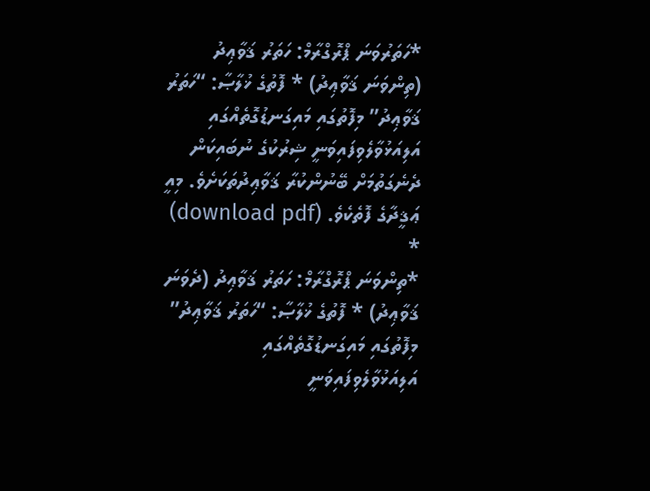*ހަތަރުވަނަ ޕްރޮގްރާމް: ހަތަރު ޤަވާޢިދު (ތިންވަނަ ޤަވާޢިދު) * ފޮތުގެ ޚުލާޞާ: “ހަތަރު ޤަވާޢިދު” މިފޮތުގައި މައިގަނޑުގޮތެއްގައި އަލިއަޅުވާލެވިފައިވަނީ ޝިރުކުގެ ނުބައިކަން ދެނެގަތުމަށް ބޭނުންކުރާ ޤަވާޢިދުތަކަށެވެ. މިއީ ޢަޤީދާގެ ފޮތެކެވެ. (download pdf) *
*ތިންވަނަ ޕްރޮގްރާމް: ހަތަރު ޤަވާޢިދު (ދެވަނަ ޤަވާޢިދު) * ފޮތުގެ ޚުލާޞާ: “ހަތަރު ޤަވާޢިދު” މިފޮތުގައި މައިގަނޑުގޮތެއްގައި އަލިއަޅުވާލެވިފައިވަނީ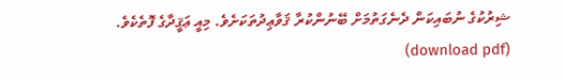ޝިރުކުގެ ނުބައިކަން ދެނެގަތުމަށް ބޭނުންކުރާ ޤަވާޢިދުތަކަށެވެ. މިއީ ޢަޤީދާގެ ފޮތެކެވެ. (download pdf)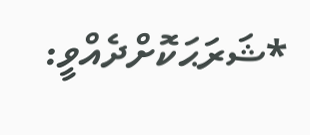*ޝަރަޙަކޮށްދެއްވީ: